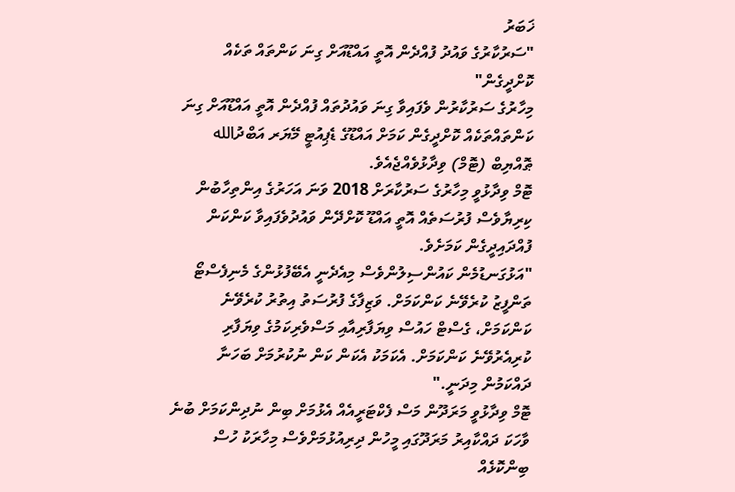ޚަބަރު
"ސަރުކާރުގެ ވައުދު ފުއްދެން އޮތީ އައްޑޫއަށް ގިނަ ކަންތައް ތަކެއް ކޮށްދީގެން"
މިހާރުގެ ސަރުކާރުން ވެފައިވާ ގިނަ ވައުދުތައް ފުއްދެން އޮތީ އައްޑޫއަށް ގިނަ ކަންތައްތަކެއް ކޮށްދީގެން ކަމަށް އައްޑޫގެ ޑެޕިއުޓީ މޭޔަރ އަބްދުالله ޠޮއްޔިބް (ޓޮމް) ވިދާޅުވެއްޖެއެވެ.
ޓޮމް ވިދާޅުވީ މިހާރުގެ ސަރުކާރަށް 2018 ވަނަ އަހަރުގެ އިންތިހާބުން ކިރިޔާވެސް ފުރުސަތެއް އޮތީ އައްޑޫ ކޮށްދޭން ވައުދުވެފައިވާ ކަންކަން ފުއްދައިދީގެން ކަމަށެވެ.
"އަޅުގަނޑުމެން ކައުންސިލުންވެސް މިއެދެނީ އެބޭފުޅުންގެ މެނިފެސްޓޯ ތަންފީޒު ކުރެވޭނެ ކަންކަމަށް. ވަޒިފާގެ ފުރުސަތު އިތުރު ކުރެވޭނެ ކަންކަމަށް، ގެސްޓް ހައުސް ވިޔަފާރިއާއި މަސްވެރިކަމުގެ ވިޔަފާރި ކުރިއެރުވޭނެ ކަންކަމަށް. އެކަމަކު އެކަން ކަން ނުކުރުމަށް ބަހަނާ ދައްކަމުން މިދަނީ."
ޓޮމް ވިދާޅުވީ މަރަދޫން މަސް ފެކްޓަރީއެއް އެޅުމަށް ބިން ނުދިންކަމަށް ބުނެ ވާހަކަ ދައްކާއިރު މަރަދޫގައި މީހުން ދިރިއުޅުމަށްވެސް މިހާރަކު ހުސް ބިންކޮޅެއް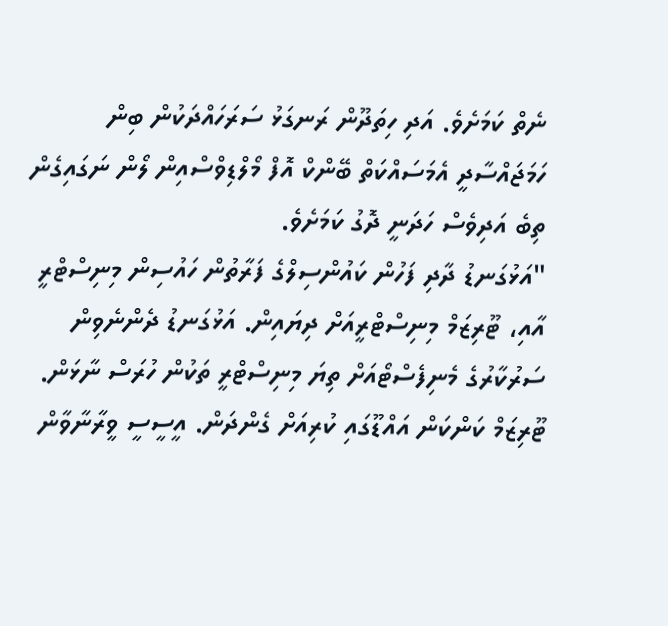ނެތް ކަމަށެވެ. އަދި ހިތަދޫން ރަނގަޅު ސަރަހައްދަކުން ބިން ހަމަޖައްސާދީ އެމަސައްކަތް ބޭންކް އޮފް މޯލްޑިވްސްއިން ލޯން ނަގައިގެން ތިބެ އަދިވެސް ހަދަނީ ދޮގު ކަމަށެވެ.
"އަޅުގަނޑު ދާދި ފަހުން ކައުންސިލްގެ ފަރާތުން ހައުސިން މިނިސްޓްރީ އާއި، ޓޫރިޒަމް މިނިސްޓްރީއަށް ދިޔައިން. އަޅުގަނޑު ދެންނެވިން ސަރުކާރުގެ މެނިފެސްޓޯއަށް ތިޔަ މިނިސްޓްރީ ތަކުން ހުރަސް ނާޅަން. ޓޫރިޒަމް ކަންކަން އައްޑޫގައި ކުރިއަށް ގެންދަން. އީސީސީ ވީރާނާވާން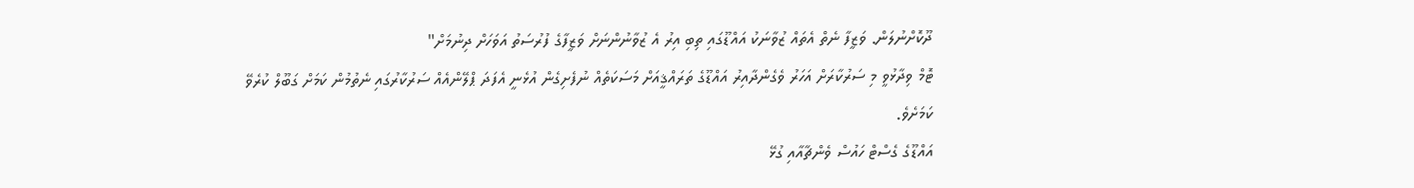ދޫކޮށްނުލަން. ވަޒީފާ ނެތް އެތައް ޒުވާނަކު އައްޑޫގައި ތިބި އިރު އެ ޒުވާނުންނަށް ވަޒީފާގެ ފުރުސަތު އަވަހަށް ދިނުމަށް"
ޓޮމް ވިދާޅުވީ މި ސަރުކާރަށް އަހަރު ވެގެންދާއިރު އައްޑޫގެ ތަރައްޤީއަށް މަސަކަތެއް ނުފެށިގެން އުޅެނީ އެފަދަ ޕްލޭންއެއް ސަރުކާރުގައި ނެތުމުން ކަމަށް ގަބޫލް ކުރެވޭ ކަމަށެވެ.
އައްޑޫގެ ގެސްޓް ހައުސް ވެންޗާއާއި ގުޅޭ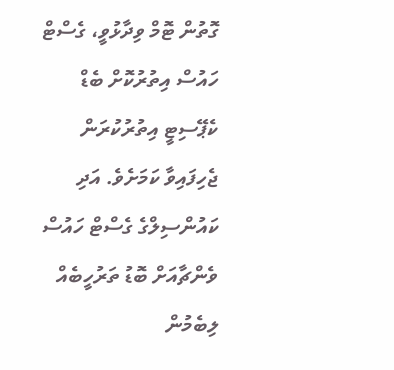ގޮތުން ޓޮމް ވިދާޅުވީ، ގެސްޓް ހައުސް އިތުރުކޮށް ބެޑް ކެޕޭސިޓީ އިތުރުކުރަން ޖެހިފައިވާ ކަމަށެވެ. އަދި ކައުންސިލްގެ ގެސްޓް ހައުސް ވެންޗާއަށް ބޮޑު ތަރުހީބެއް ލިބެމުން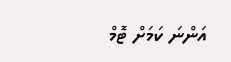އަންނަ ކަމަށް ޓޮމް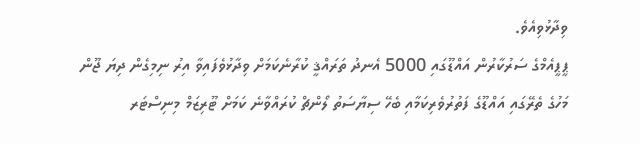ވިދާޅުވިއެވެ.
ޕީޕީއެމްގެ ސަރުކާރުން އައްޑޫގައި 5000 އެނދު ތަރައްޤީ ކުރާނެކަމަށް ވިދާޅުވެފައިވާ އިރު ނިމިގެން ދިޔަ ޖޫން މަހުގެ ތެރޭގައި އައްޑޫގެ ފަތުރުވެރިކަމާއި ބެހޭ ސިޔާސަތު ލޯންޗް ކުރައްވާނެ ކަމަށް ޓޫރިޒަމް މިނިސްޓަރ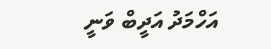އަހްމަދު އަދީބް ވަނީ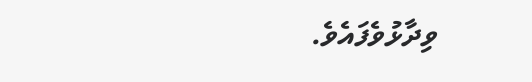ވިދާޅުވެފައެވެ.